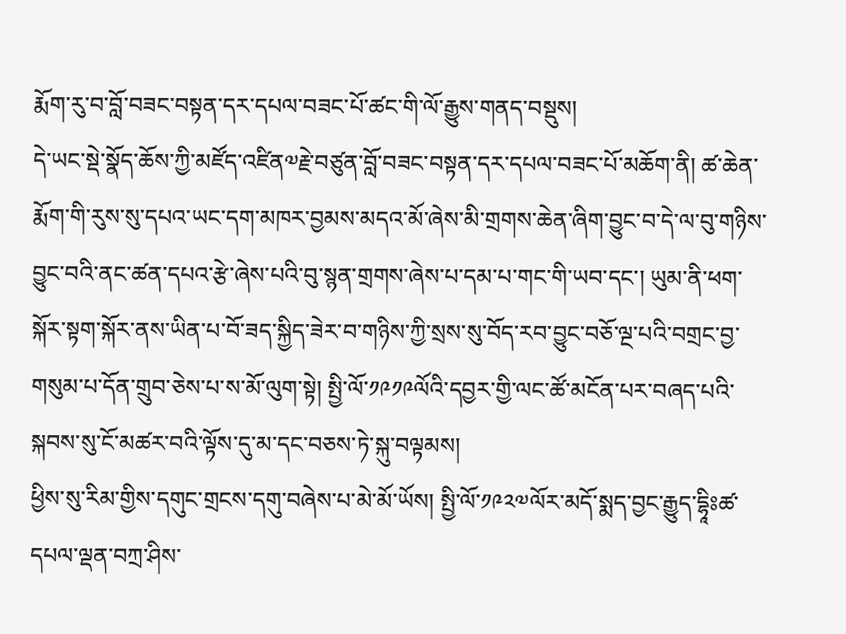རྨོག་རུ་བ་བློ་བཟང་བསྟན་དར་དཔལ་བཟང་པོ་ཚང་གི་ལོ་རྒྱུས་གནད་བསྡུས།
དེ་ཡང་སྡེ་སྣོད་ཆོས་ཀྱི་མཛོད་འཛིན༧རྗེ་བཙུན་བློ་བཟང་བསྟན་དར་དཔལ་བཟང་པོ་མཆོག་ནི། ཚ་ཆེན་རྨོག་གི་རུས་སུ་དཔའ་ཡང་དག་མཁར་བྱམས་མདའ་མོ་ཞེས་མི་གྲགས་ཆེན་ཞིག་བྱུང་བ་དེ་ལ་བུ་གཉིས་བྱུང་བའི་ནང་ཚན་དཔའ་རྩེ་ཞེས་པའི་བུ་སྙན་གྲགས་ཞེས་པ་དམ་པ་གང་གི་ཡབ་དང་། ཡུམ་ནི་ཕག་སྐོར་སྟག་སྐོར་ནས་ཡིན་པ་བོ་ཟད་སྐྱིད་ཟེར་བ་གཉིས་ཀྱི་སྲས་སུ་བོད་རབ་བྱུང་བཅོ་ལྔ་པའི་བགྲང་བྱ་གསུམ་པ་དོན་གྲུབ་ཅེས་པ་ས་མོ་ལུག་སྟེ། སྤྱི་ལོ་༡༩༡༩ལོའི་དབྱར་གྱི་ལང་ཚོ་མངོན་པར་བཞད་པའི་སྐབས་སུ་ངོ་མཚར་བའི་ལྟོས་དུ་མ་དང་བཅས་ཏེ་སྐུ་བལྟམས།
ཕྱིས་སུ་རིམ་གྱིས་དགུང་གྲངས་དགུ་བཞེས་པ་མེ་མོ་ཡོས། སྤྱི་ལོ་༡༩༢༧ལོར་མདོ་སྨད་བྱང་རྒྱུད་དྷཱིཿཚ་དཔལ་ལྡན་བཀྲ་ཤིས་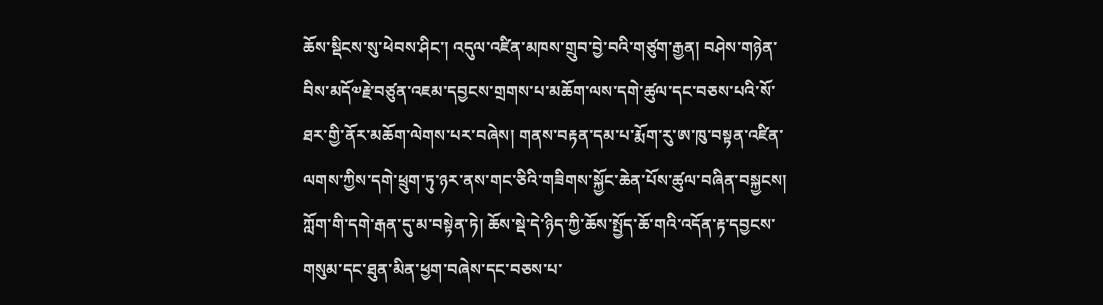ཆོས་སྡིངས་སུ་ཕེབས་ཤིང་། འདུལ་འཛིན་མཁས་གྲུབ་བྱེ་བའི་གཙུག་རྒྱན། བཤེས་གཉེན་བིས་མདོ༧རྗེ་བཙུན་འཇམ་དབྱངས་གྲགས་པ་མཆོག་ལས་དགེ་ཚུལ་དང་བཅས་པའི་སོ་ཐར་གྱི་ནོར་མཆོག་ལེགས་པར་བཞེས། གནས་བརྟན་དམ་པ་རྨོག་རུ་ཨ་ཁུ་བསྟན་འཛིན་ལགས་ཀྱིས་དགེ་ཕྲུག་ཏུ་ཉར་ནས་གང་ཅིའི་གཟིགས་སྐྱོང་ཆེན་པོས་ཚུལ་བཞིན་བསྐྱངས། ཀློག་གི་དགེ་རྒན་དུ་མ་བསྟེན་ཏེ། ཆོས་སྡེ་དེ་ཉིད་ཀྱི་ཆོས་སྤྱོད་ཆོ་གའི་འདོན་རྟ་དབྱངས་གསུམ་དང་ཐུན་མིན་ཕྱག་བཞེས་དང་བཅས་པ་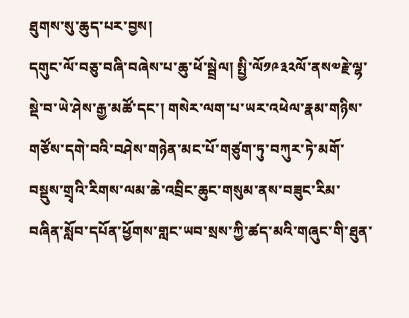ཐུགས་སུ་ཆུད་པར་བྱས།
དགུང་ལོ་བཅུ་བཞི་བཞེས་པ་ཆུ་ཕོ་སྦྲེལ། སྤྱི་ལོ༡༩༣༢ལོ་ནས༧རྗེ་ལྷ་སྡེ་བ་ཡེ་ཤེས་རྒྱ་མཚོ་དང་། གསེར་ལག་པ་ཡར་འཕེལ་རྣམ་གཉིས་གཙོས་དགེ་བའི་བཤེས་གཉེན་མང་པོ་གཙུག་ཏུ་བཀུར་ཏེ་མགོ་བསྡུས་གྲྭའི་རིགས་ལམ་ཆེ་འབྲིང་ཆུང་གསུམ་ནས་བཟུང་རིམ་བཞིན་སློབ་དཔོན་ཕྱོགས་གླང་ཡབ་སྲས་ཀྱི་ཚད་མའི་གཞུང་གི་ཐུན་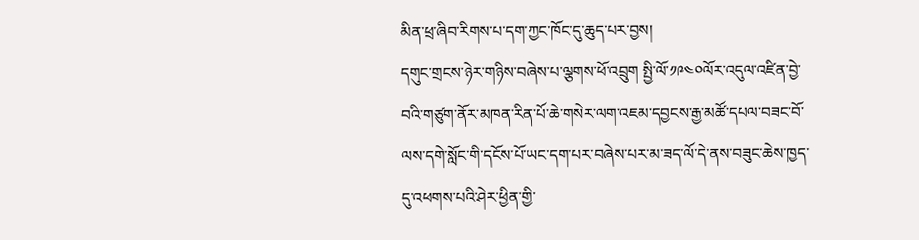མིན་ཕྲ་ཞིབ་རིགས་པ་དག་ཀྱང་ཁོང་དུ་ཆུད་པར་བྱས།
དགུང་གྲངས་ཉེར་གཉིས་བཞེས་པ་ལྕགས་ཕོ་འབྲུག སྤྱི་ལོ་༡༩༤༠ལོར་འདུལ་འཛིན་བྱེ་བའི་གཙུག་ནོར་མཁན་རིན་པོ་ཆེ་གསེར་ལག་འཇམ་དབྱངས་རྒྱ་མཚོ་དཔལ་བཟང་བོ་ལས་དགེ་སློང་གི་དངོས་པོ་ཡང་དག་པར་བཞེས་པར་མ་ཟད་ལོ་དེ་ནས་བཟུང་ཆེས་ཁྱད་དུ་འཕགས་པའི་ཤེར་ཕྱིན་གྱི་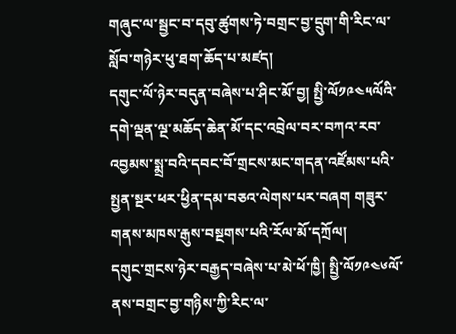གཞུང་ལ་སྦྱང་བ་དབུ་ཚུགས་ཏེ་བགྲང་བྱ་དྲུག་གི་རིང་ལ་སློབ་གཉེར་ཕུ་ཐག་ཆོད་པ་མཛད།
དགུང་ལོ་ཉེར་བདུན་བཞེས་པ་ཤིང་མོ་བྱ། སྤྱི་ལོ༡༩༤༥ལོའི་དགེ་ལྡན་ལྔ་མཆོད་ཆེན་མོ་དང་འབྲེལ་བར་བཀའ་རབ་འབྱམས་སྨྲ་བའི་དབང་བོ་གྲངས་མང་གདན་འཛོམས་པའི་སྤྱན་སྔར་ཕར་ཕྱིན་དམ་བཅའ་ལེགས་པར་བཞག གཟུར་གནས་མཁས་རྒུས་བསྔགས་པའི་རོལ་མོ་དཀྲོལ།
དགུང་གྲངས་ཉེར་བརྒྱད་བཞེས་པ་མེ་ཕོ་ཁྱི། སྤྱི་ལོ༡༩༤༦ལོ་ནས་བགྲང་བྱ་གཉིས་ཀྱི་རིང་ལ་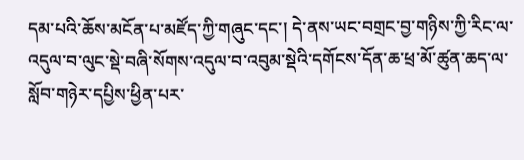དམ་པའི་ཆོས་མངོན་པ་མཛོད་ཀྱི་གཞུང་དང་། དེ་ནས་ཡང་བགྲང་བྱ་གཉིས་ཀྱི་རིང་ལ་འདུལ་བ་ལུང་སྡེ་བཞི་སོགས་འདུལ་བ་འབུམ་སྡེའི་དགོངས་དོན་ཆ་ཕྲ་མོ་ཚུན་ཆད་ལ་སློབ་གཉེར་དཔྱིས་ཕྱིན་པར་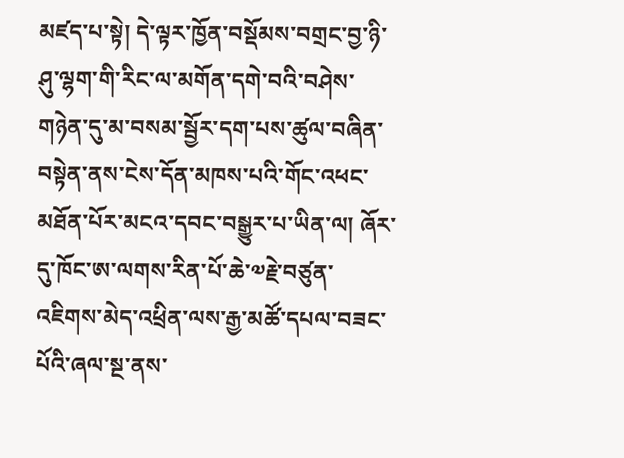མཛད་པ་སྟེ། དེ་ལྟར་ཁྱོན་བསྡོམས་བགྲང་བྱ་ཉི་ཤུ་ལྷག་གི་རིང་ལ་མགོན་དགེ་བའི་བཤེས་གཉེན་དུ་མ་བསམ་སྦྱོར་དག་པས་ཚུལ་བཞིན་བསྟེན་ནས་ངེས་དོན་མཁས་པའི་གོང་འཕང་མཐོན་པོར་མངའ་དབང་བསྒྱུར་པ་ཡིན་ལ། ཞོར་དུ་ཁོང་ཨ་ལགས་རིན་པོ་ཆེ་༧རྗེ་བཙུན་འཇིགས་མེད་འཕྲིན་ལས་རྒྱ་མཚོ་དཔལ་བཟང་པོའི་ཞལ་སྔ་ནས་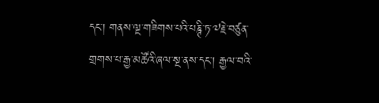དང་། གནས་ལྔ་གཟིགས་པའི་པཎྚི་ཏ་༧རྗེ་བཙུན་གྲགས་པ་རྒྱ་མཚོའི་ཞལ་སྔ་ནས་དང་། རྒྱལ་བའི་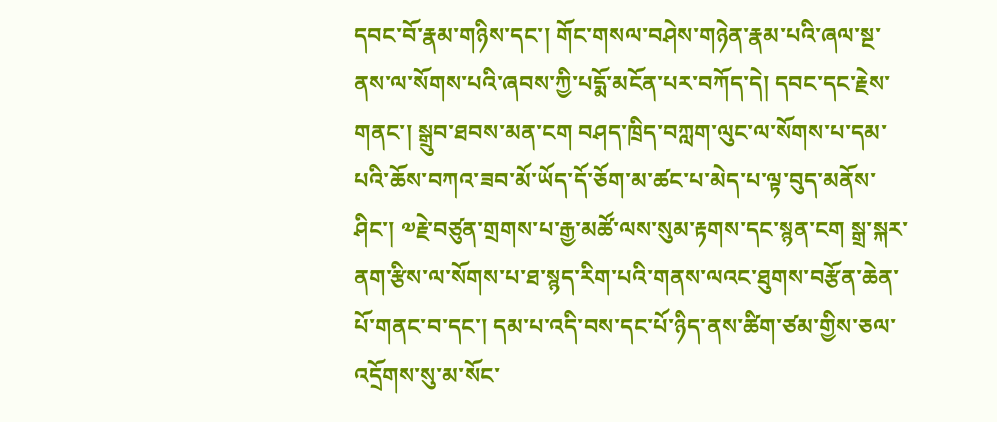དབང་བོ་རྣམ་གཉིས་དང་། གོང་གསལ་བཤེས་གཉེན་རྣམ་པའི་ཞལ་སྔ་ནས་ལ་སོགས་པའི་ཞབས་ཀྱི་པདྨོ་མངོན་པར་བཀོད་དེ། དབང་དང་རྗེས་གནང་། སྒྲུབ་ཐབས་མན་ངག བཤད་ཁྲིད་བཀླག་ལུང་ལ་སོགས་པ་དམ་པའི་ཆོས་བཀའ་ཟབ་མོ་ཡོད་དོ་ཅོག་མ་ཚང་པ་མེད་པ་ལྟ་བུད་མནོས་ཤིང་། ༧རྗེ་བཙུན་གྲགས་པ་རྒྱ་མཚོ་ལས་སུམ་རྟགས་དང་སྙན་ངག སྒྲ་སྐར་ནག་རྩིས་ལ་སོགས་པ་ཐ་སྙད་རིག་པའི་གནས་ལའང་ཐུགས་བརྩོན་ཆེན་པོ་གནང་བ་དང་། དམ་པ་འདི་བས་དང་པོ་ཉིད་ནས་ཚིག་ཙམ་གྱིས་ཅལ་འདྲོགས་སུ་མ་སོང་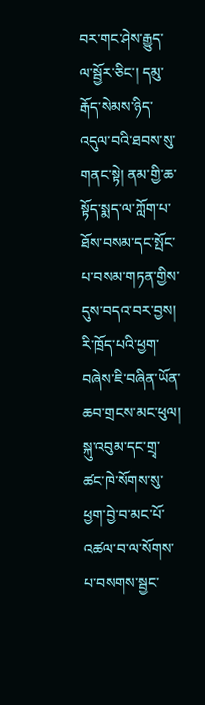བར་གང་ཤེས་རྒྱུད་ལ་སྦྱོར་ཅིང་། དམུ་རྒོད་སེམས་ཉིད་འདུལ་བའི་ཐབས་སུ་གནང་སྟེ། ནམ་གྱི་ཆ་སྟོད་སྨད་ལ་ཀློག་པ་ཐོས་བསམ་དང་སྤོང་པ་བསམ་གཏན་གྱིས་དུས་བདའ་བར་བྱས། རི་ཁྲོད་པའི་ཕྱག་བཞེས་ཇི་བཞིན་ཡོན་ཆབ་གྲངས་མང་ཕུལ། སྐུ་འབུམ་དང་གྲྭ་ཚང་ཁེ་སོགས་སུ་ཕྱག་བྱེ་བ་མང་པོ་འཚལ་བ་ལ་སོགས་པ་བསགས་སྦྱང་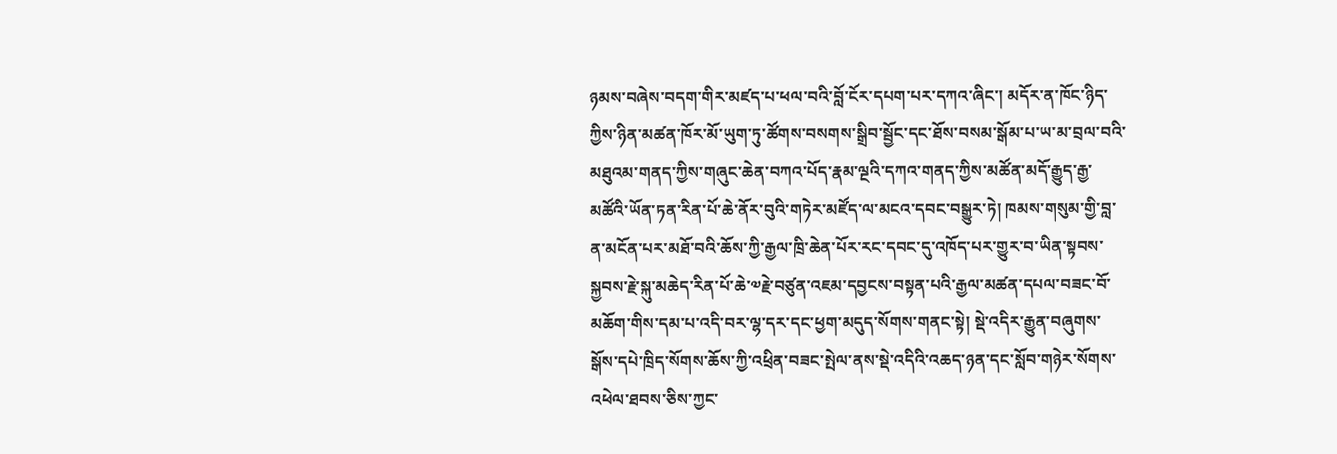ཉམས་བཞེས་བདག་གིར་མཛད་པ་ཕལ་བའི་བློ་ངོར་དཔག་པར་དཀའ་ཞིང་། མདོར་ན་ཁོང་ཉིད་ཀྱིས་ཉིན་མཚན་ཁོར་མོ་ཡུག་ཏུ་ཚོགས་བསགས་སྒྲིབ་སྦྱོང་དང་ཐོས་བསམ་སྒོམ་པ་ཡ་མ་བྲལ་བའི་མཐུའམ་གནད་ཀྱིས་གཞུང་ཆེན་བཀའ་པོད་རྣམ་ལྔའི་དཀའ་གནད་ཀྱིས་མཚོན་མདོ་རྒྱུད་རྒྱ་མཚོའི་ཡོན་ཏན་རིན་པོ་ཆེ་ནོར་བུའི་གཏེར་མཛོད་ལ་མངའ་དབང་བསྒྱུར་ཏེ། ཁམས་གསུམ་གྱི་བླ་ན་མངོན་པར་མཐོ་བའི་ཆོས་ཀྱི་རྒྱལ་ཁྲི་ཆེན་པོར་རང་དབང་དུ་འཁོད་པར་གྱུར་བ་ཡིན་སྟབས་སྐྱབས་རྗེ་སྐུ་མཆེད་རིན་པོ་ཆེ་༧རྗེ་བཙུན་འཇམ་དབྱངས་བསྟན་པའི་རྒྱལ་མཚན་དཔལ་བཟང་བོ་མཆོག་གིས་དམ་པ་འདི་བར་ལྷ་དར་དང་ཕྱག་མདུད་སོགས་གནང་སྟེ། སྡེ་འདིར་རྒྱུན་བཞུགས་སྒོས་དཔེ་ཁྲིད་སོགས་ཆོས་ཀྱི་འཕྲིན་བཟང་སྤེལ་ནས་སྡེ་འདིའི་འཆད་ཉན་དང་སློབ་གཉེར་སོགས་འཕེལ་ཐབས་ཅིས་ཀྱང་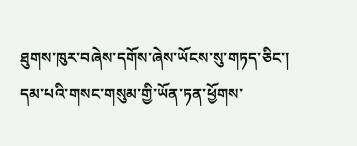ཐུགས་ཁུར་བཞེས་དགོས་ཞེས་ཡོངས་སུ་གཏད་ཅིང་། དམ་པའི་གསང་གསུམ་གྱི་ཡོན་ཏན་ཕྱོགས་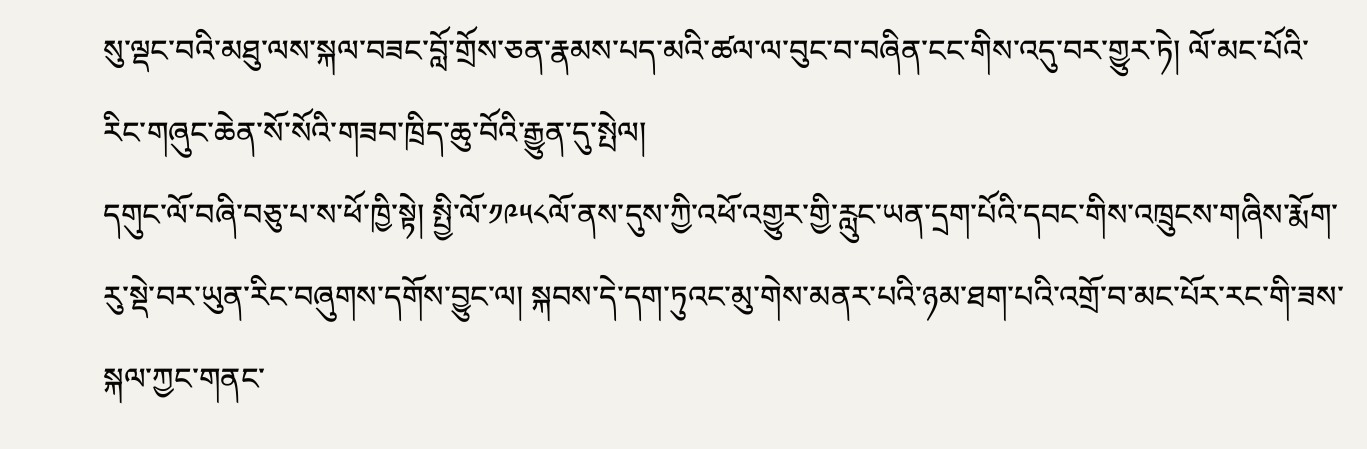སུ་ལྡང་བའི་མཐུ་ལས་སྐལ་བཟང་བློ་གྲོས་ཅན་རྣམས་པད་མའི་ཚལ་ལ་བུང་བ་བཞིན་ངང་གིས་འདུ་བར་གྱུར་ཏེ། ལོ་མང་པོའི་རིང་གཞུང་ཆེན་སོ་སོའི་གཟབ་ཁྲིད་ཆུ་བོའི་རྒྱུན་དུ་སྤེལ།
དགུང་ལོ་བཞི་བཅུ་པ་ས་ཕོ་ཁྱི་སྟེ། སྤྱི་ལོ་༡༩༥༨ལོ་ནས་དུས་ཀྱི་འཕོ་འགྱུར་གྱི་རླུང་ཡན་དྲག་པོའི་དབང་གིས་འཁྲུངས་གཞིས་རྨོག་རུ་སྡེ་བར་ཡུན་རིང་བཞུགས་དགོས་བྱུང་ལ། སྐབས་དེ་དག་ཏུའང་མུ་གེས་མནར་པའི་ཉམ་ཐག་པའི་འགྲོ་བ་མང་པོར་རང་གི་ཟས་སྐལ་ཀྱང་གནང་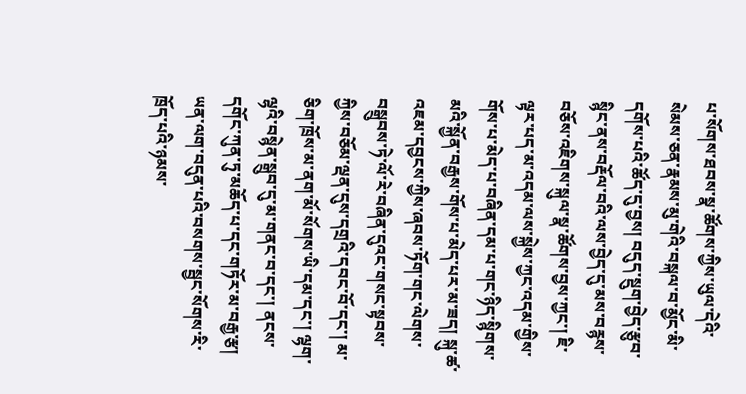པ་སོགས་ཐབས་སྣ་ཚོགས་ཀྱིས་ཡུལ་དེའི་སེམས་ཅན་རྣམས་མུ་གེའི་བསྐལ་བ་མྱོང་མི་དགོས་པའི་ཚོད་དུ་བྱས། བདུད་སྡུག་བྱེད་རྩུབ་སྙིང་ནས་བརྡོལ་བའི་ལས་བྱེད་དུ་མས་བརྙས་བཅོས་འཇིགས་སྐུལ་སྣ་ཚོགས་བྱས་ཀྱང་། ཇི་ལྟར་པད་མ་འདམ་ལས་སྐྱེས་ཀྱང་འདམ་གྱིས་གོས་པ་མེད་པ་བཞིན་དམ་པ་གང་ཉིད་སྙིགས་མའི་སྐྱོན་བརྒྱས་གོས་པ་མེད་པར་མ་ཟད། སྐུ་ཚ་འཇམ་དབྱངས་ཀྱིས་ཞབས་ཏོག་གང་ལེགས་བསྒྲུབས་ཏེ་ལོ་རེ་བཞིན་དུའང་གསང་སྟབས་ཀྱིས་བཅོམ་ལྡན་དུས་དགྲའི་དབང་བོ་དང་། མ་ཅིག་ཁྲོས་མ་ནག་མོ་སོགས་ཡི་དམ་དང་། ལྷག་ལྷའི་བསྙེན་སྒྲུབ་དུ་མ་གནང་བ་དང་། ནངས་དགོང་ཀུན་ཏུ་མཆོད་པ་དང་གཏོར་མ་བརྒྱ་རྩ། ཡན་ལག་བདུན་པའི་བསགས་སྦྱང་སོགས་རི་ཁྲོད་པའི་ཉམས་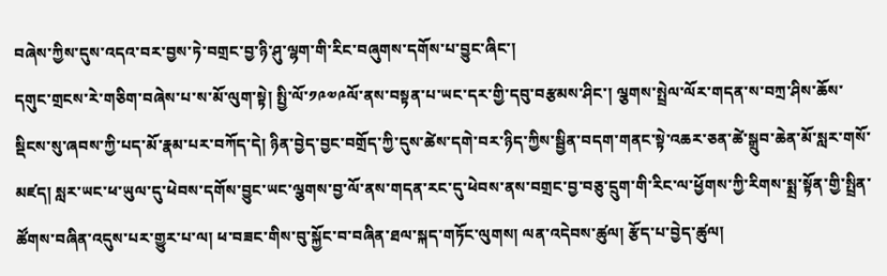བཞེས་ཀྱིས་དུས་འདའ་བར་བྱས་ཏེ་བགྲང་བྱ་ཉི་ཤུ་ལྷག་གི་རིང་བཞུགས་དགོས་པ་བྱུང་ཞིང་།
དགུང་གྲངས་རེ་གཅིག་བཞེས་པ་ས་མོ་ལུག་སྟེ། སྤྱི་ལོ་༡༩༧༩ལོ་ནས་བསྟན་པ་ཡང་དར་གྱི་དབུ་བརྩམས་ཤིང་། ལྕགས་སྤྲེལ་ལོར་གདན་ས་བཀྲ་ཤིས་ཆོས་སྡིངས་སུ་ཞབས་ཀྱི་པད་མོ་རྣམ་པར་བཀོད་དེ། ཉིན་བྱེད་བྱང་བགྲོད་ཀྱི་དུས་ཚེས་དགེ་བར་ཉིད་ཀྱིས་སྦྱིན་བདག་གནང་སྟེ་འཆར་ཅན་ཚེ་སྒྲུབ་ཆེན་མོ་སླར་གསོ་མཛད། སླར་ཡང་ཕ་ཡུལ་དུ་ཕེབས་དགོས་བྱུང་ཡང་ལྕགས་བྱ་ལོ་ནས་གདན་རང་དུ་ཕེབས་ནས་བགྲང་བྱ་བཅུ་དྲུག་གི་རིང་ལ་ཕྱོགས་ཀྱི་རིགས་སྨྲ་སྟོན་གྱི་སྤྲིན་ཚོགས་བཞིན་འདུས་པར་གྱུར་པ་ལ། ཕ་བཟང་གིས་བུ་སྐྱོང་བ་བཞིན་ཐལ་སྐད་གཏོང་ལུགས། ལན་འདེབས་ཚུལ། རྩོད་པ་བྱེད་ཚུལ།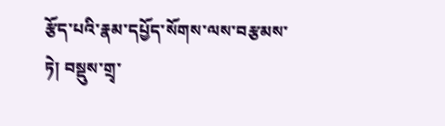རྩོད་པའི་རྣམ་དཔྱོད་སོགས་ལས་བརྩམས་ཏེ། བསྡུས་གྲྭ་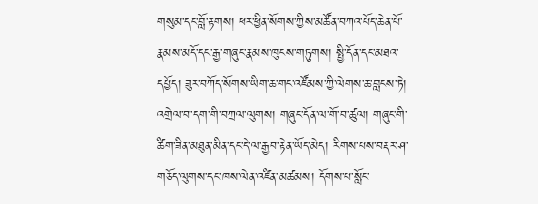གསུམ་དང་བློ་རྟགས། ཕར་ཕྱིན་སོགས་ཀྱིས་མཚོན་བཀའ་པོད་ཆེན་པོ་རྣམས་མདོ་དང་རྒྱ་གཞུང་རྣམས་ཁུངས་གཏུགས། སྤྱི་དོན་དང་མཐའ་དཔྱོད། ཟུར་བཀོད་སོགས་ཡིག་ཆ་གང་འཛོམས་ཀྱི་ལེགས་ཆ་བླངས་ཏེ། འགྲེལ་བ་དག་གི་བཀྲལ་ལུགས། གཞུང་དོན་ལ་གོ་བ་ཚུལ། གཞུང་གི་ཚིག་ཟིན་མཐུན་མིན་དང་དེ་ལ་རྒྱབ་རྟེན་ཡོད་མེད། རིགས་པས་བརྡར་ཤ་གཅོད་ལུགས་དང་ཁས་ལེན་འཛིན་མཚམས། དོགས་པ་སློང་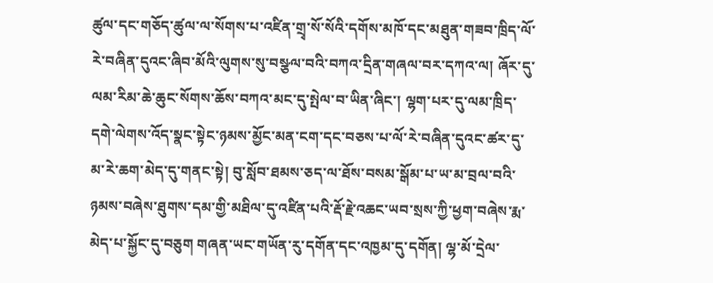ཚུལ་དང་གཅོད་ཚུལ་ལ་སོགས་པ་འཛིན་གྲྭ་སོ་སོའི་དགོས་མཁོ་དང་མཐུན་གཟབ་ཁྲིད་ལོ་རེ་བཞིན་དུའང་ཞིབ་མོའི་ལུགས་སུ་བསྩལ་བའི་བཀའ་དྲིན་གཞལ་བར་དཀའ་ལ། ཞོར་དུ་ལམ་རིམ་ཆེ་ཆུང་སོགས་ཆོས་བཀའ་མང་དུ་སྤེལ་བ་ཡིན་ཞིང་། ལྷག་པར་དུ་ལམ་ཁྲིད་དགེ་ལེགས་འོད་སྣང་སྟེང་ཉམས་མྱོང་མན་ངག་དང་བཅས་པ་ལོ་རེ་བཞིན་དུའང་ཚར་དུ་མ་རེ་ཆག་མེད་དུ་གནང་སྟེ། བུ་སློབ་ཐམས་ཅད་ལ་ཐོས་བསམ་སྒོམ་པ་ཡ་མ་བྲལ་བའི་ཉམས་བཞེས་ཐུགས་དམ་གྱི་མཐིལ་དུ་འཛིན་པའི་རྡོ་རྗེ་འཆང་ཡབ་སྲས་ཀྱི་ཕྱག་བཞེས་རྨ་མེད་པ་སྐྱོང་དུ་བཅུག གཞན་ཡང་གཡོན་རུ་དགོན་དང་འཁྱམ་དུ་དགོན། ལྷ་མོ་དྲེལ་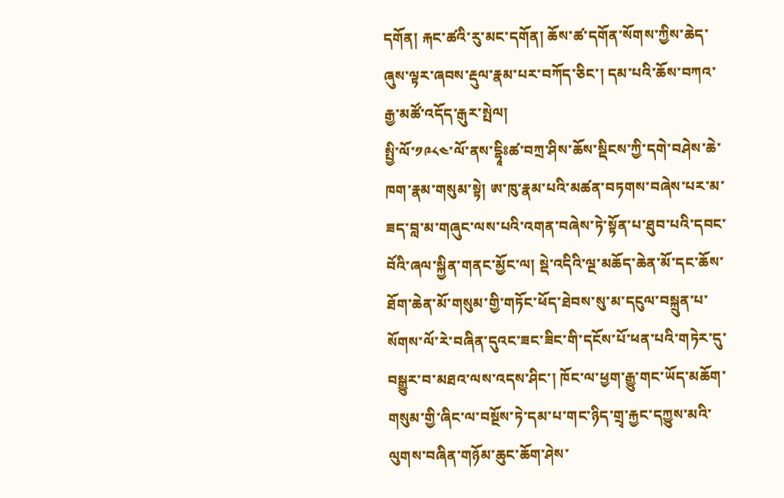དགོན། རྐང་ཚའི་རུ་མང་དགོན། ཆོས་ཚ་དགོན་སོགས་ཀྱིས་ཆེད་ཞུས་ལྟར་ཞབས་རྡུལ་རྣམ་པར་བཀོད་ཅིང་། དམ་པའི་ཆོས་བཀའ་རྒྱ་མཚོ་འདོད་རྒུར་སྤེལ།
སྤྱི་ལོ་༡༩༨༤་ལོ་ནས་དྷཱིཿཚ་བཀྲ་ཤིས་ཆོས་སྡིངས་ཀྱི་དགེ་བཤེས་ཆེ་ཁག་རྣམ་གསུམ་སྟེ། ཨ་ཁུ་རྣམ་པའི་མཚན་བཏགས་བཞེས་པར་མ་ཟད་བླ་མ་གཞུང་ལས་པའི་འགན་བཞེས་ཏེ་སྟོན་པ་ཐུབ་པའི་དབང་བོའི་ཞལ་སྐྱིན་གནང་མྱོང་ལ། སྡེ་འདིའི་ལྔ་མཆོད་ཆེན་མོ་དང་ཆོས་ཐོག་ཆེན་མོ་གསུམ་གྱི་གཏོང་ཕོད་ཐེབས་སུ་མ་དངུལ་བསྐྲུན་པ་སོགས་ལོ་རེ་བཞིན་དུའང་ཟང་ཟིང་གི་དངོས་པོ་ཕན་པའི་གཏེར་དུ་བསྒྱུར་བ་མཐའ་ལས་འདས་ཤིང་། ཁོང་ལ་ཕྱག་རྒྱུ་གང་ཡོད་མཆོག་གསུམ་གྱི་ཞིང་ལ་བསྔོས་ཏེ་དམ་པ་གང་ཉིད་གྲྭ་རྐྱང་དཀྱུས་མའི་ལུགས་བཞིན་གཉོམ་ཆུང་ཆོག་ཤེས་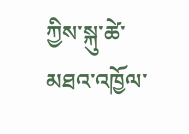ཀྱིས་སྐུ་ཚེ་མཐའ་འཁྱོལ་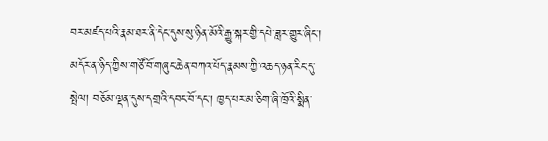བར་མཛད་པའི་རྣམ་ཐར་ནི་དེང་དུས་སུ་ཉིན་མོའི་རྒྱུ་སྐར་གྱི་དཔེ་ཟླར་གྱུར་ཞིང་། མདོར་ན་ཉིད་ཀྱིས་གཙོ་བོ་གཞུང་ཆེན་བཀའ་པོད་རྣམས་ཀྱི་འཆད་ཉན་རིང་དུ་སྤེལ། བཅོམ་ལྡན་དུས་དགྲའི་དབང་བོ་དང་། ཁྱད་པར་མ་ཅིག་ཞི་ཁྲོའི་སྨིན་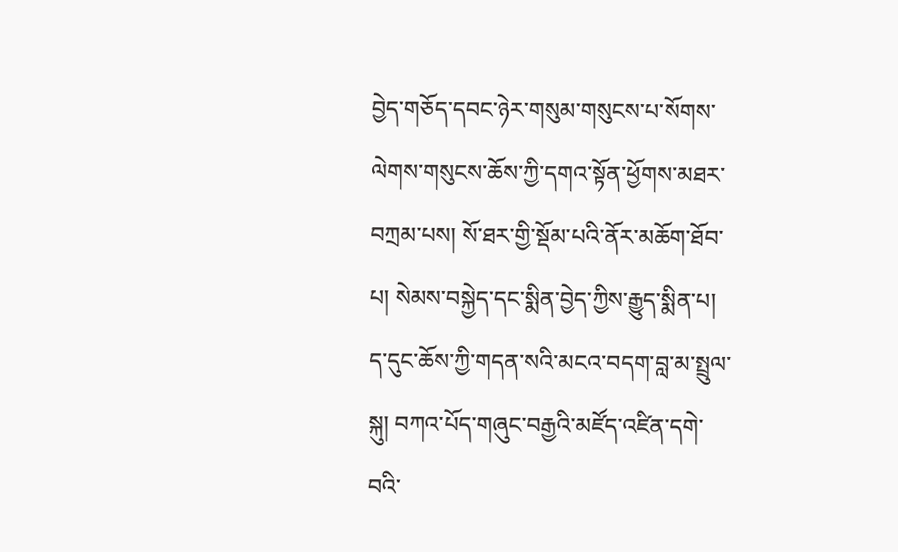བྱེད་གཅོད་དབང་ཉེར་གསུམ་གསུངས་པ་སོགས་ལེགས་གསུངས་ཆོས་ཀྱི་དགའ་སྟོན་ཕྱོགས་མཐར་བཀྲམ་པས། སོ་ཐར་གྱི་སྡོམ་པའི་ནོར་མཆོག་ཐོབ་པ། སེམས་བསྐྱེད་དང་སྨིན་བྱེད་ཀྱིས་རྒྱུད་སྨིན་པ། ད་དུང་ཆོས་ཀྱི་གདན་སའི་མངའ་བདག་བླ་མ་སྤྲུལ་སྐུ། བཀའ་པོད་གཞུང་བརྒྱའི་མཛོད་འཛིན་དགེ་བའི་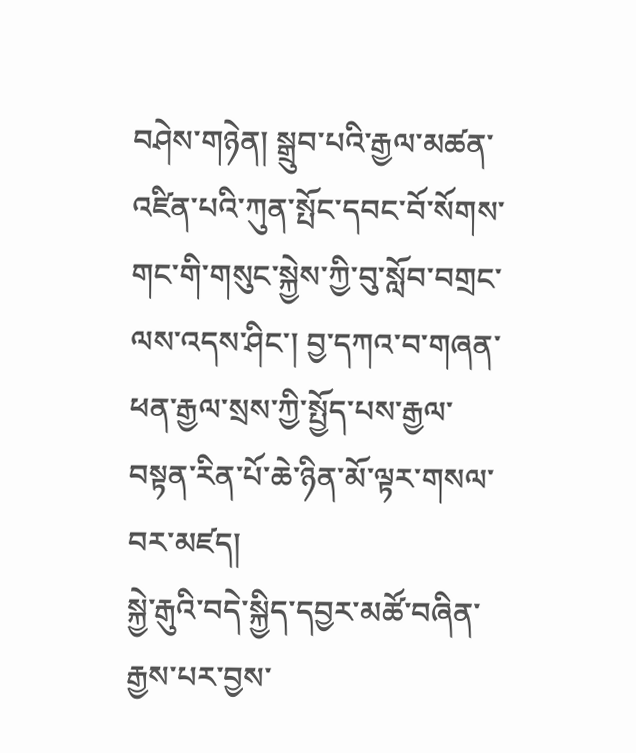བཤེས་གཉེན། སྒྲུབ་པའི་རྒྱལ་མཚན་འཛིན་པའི་ཀུན་སྤོང་དབང་བོ་སོགས་གང་གི་གསུང་སྐྱེས་ཀྱི་བུ་སློབ་བགྲང་ལས་འདས་ཤིང་། བྱ་དཀའ་བ་གཞན་ཕན་རྒྱལ་སྲས་ཀྱི་སྤྱོད་པས་རྒྱལ་བསྟན་རིན་པོ་ཆེ་ཉིན་མོ་ལྟར་གསལ་བར་མཛད།
སྐྱེ་རྒུའི་བདེ་སྐྱིད་དབྱར་མཚོ་བཞིན་རྒྱས་པར་བྱས་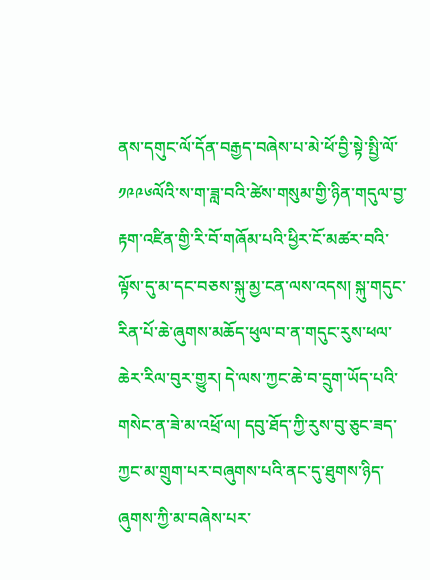ནས་དགུང་ལོ་དོན་བརྒྱད་བཞེས་པ་མེ་ཕོ་བྱི་སྟེ་སྤྱི་ལོ་༡༩༩༦ལོའི་ས་ག་ཟླ་བའི་ཚེས་གསུམ་གྱི་ཉིན་གདུལ་བྱ་རྟག་འཛིན་གྱི་རི་བོ་གཞོམ་པའི་ཕྱིར་ངོ་མཚར་བའི་ལྟོས་དུ་མ་དང་བཅས་སྐུ་མྱ་ངན་ལས་འདས། སྐུ་གདུང་རིན་པོ་ཆེ་ཞུགས་མཆོད་ཕུལ་བ་ན་གདུང་རུས་ཕལ་ཆེར་རིལ་བུར་གྱུར། དེ་ལས་ཀྱང་ཆེ་བ་དྲུག་ཡོད་པའི་གསེང་ན་ཟེ་མ་འཕྲོ་ལ། དབུ་ཐོད་ཀྱི་རུས་བུ་ཅུང་ཟད་ཀྱང་མ་གྲུག་པར་བཞུགས་པའི་ནང་དུ་ཐུགས་ཉིད་ཞུགས་ཀྱི་མ་བཞེས་པར་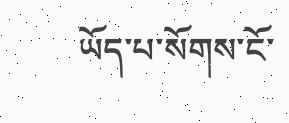ཡོད་པ་སོགས་ངོ་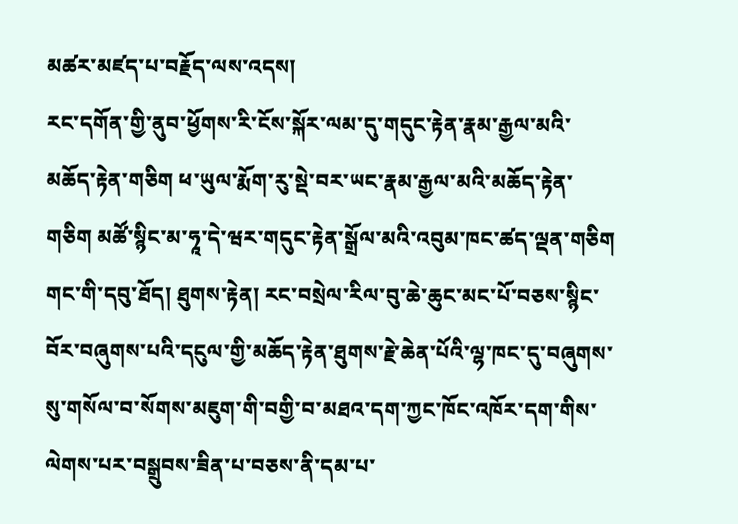མཚར་མཛད་པ་བརྗོད་ལས་འདས།
རང་དགོན་གྱི་ནུབ་ཕྱོགས་རི་ངོས་སྐོར་ལམ་དུ་གདུང་རྟེན་རྣམ་རྒྱལ་མའི་མཆོད་རྟེན་གཅིག ཕ་ཡུལ་རྨོག་རུ་སྡེ་བར་ཡང་རྣམ་རྒྱལ་མའི་མཆོད་རྟེན་གཅིག མཚོ་སྙིང་མ་ཧཱ་དེ་ཝར་གདུང་རྟེན་སྒྲོལ་མའི་འབུམ་ཁང་ཚད་ལྡན་གཅིག གང་གི་དབུ་ཐོད། ཐུགས་རྟེན། རང་བསྲེལ་རིལ་བུ་ཆེ་ཆུང་མང་པོ་བཅས་སྙིང་བོར་བཞུགས་པའི་དངུལ་གྱི་མཆོད་རྟེན་ཐུགས་རྗེ་ཆེན་པོའི་ལྷ་ཁང་དུ་བཞུགས་སུ་གསོལ་བ་སོགས་མཇུག་གི་བགྱི་བ་མཐའ་དག་ཀྱང་ཁོང་འཁོར་དག་གིས་ལེགས་པར་བསྒྲུབས་ཟིན་པ་བཅས་ནི་དམ་པ་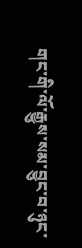གང་གི་ལོ་རྒྱུས་སམ་བྱུང་བ་ཉུང་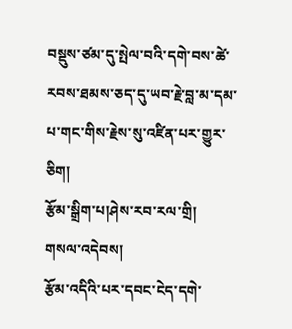བསྡུས་ཙམ་དུ་སྤེལ་བའི་དགེ་བས་ཚེ་རབས་ཐམས་ཅད་དུ་ཡབ་རྗེ་བླ་མ་དམ་པ་གང་གིས་རྗེས་སུ་འཛིན་པར་གྱུར་ཅིག།
རྩོམ་སྒྲིག་པ།ཤེས་རབ་རལ་གྲི།
གསལ་འདེབས།
རྩོམ་འདིའི་པར་དབང་ངེད་དགེ་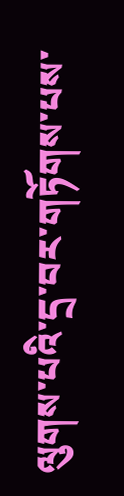ལུགས་པའི་དྲ་བར་གཏོགས་པས་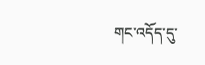གང་འདོད་དུ་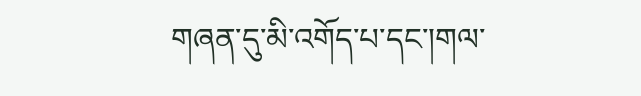གཞན་དུ་མི་འགོད་པ་དང་།གལ་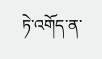ཏེ་འགོད་ན་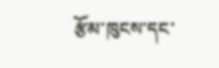རྩོམ་ཁུངས་དང་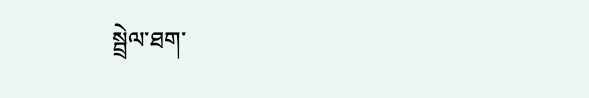སྦྲེལ་ཐག་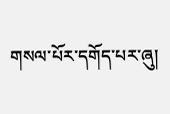གསལ་པོར་དགོད་པར་ཞུ།